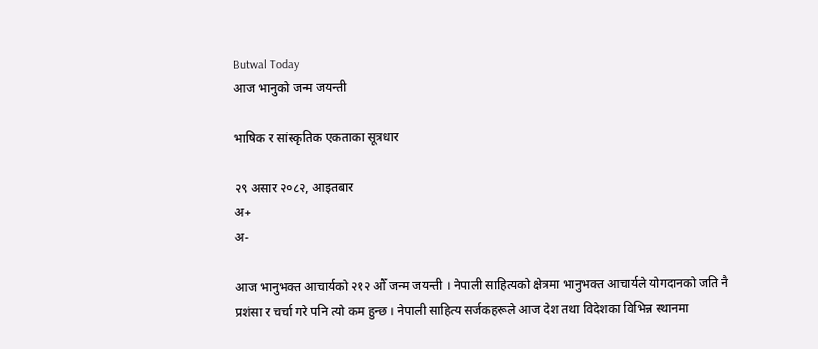Butwal Today
आज भानुको जन्म जयन्ती

भाषिक र सांस्कृतिक एकताका सूत्रधार

२९ असार २०८२, आइतबार
अ+
अ-

आज भानुभक्त आचार्यको २१२ औँ जन्म जयन्ती । नेपाली साहित्यको क्षेत्रमा भानुभक्त आचार्यले योगदानको जति नै प्रशंसा र चर्चा गरे पनि त्यो कम हुन्छ । नेपाली साहित्य सर्जकहरूले आज देश तथा विदेशका विभिन्न स्थानमा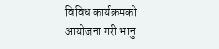विविध कार्यक्रमको आयोजना गरी भानु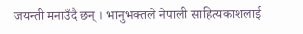जयन्ती मनाउँदै छन् । भानुभक्तले नेपाली साहित्यकाशलाई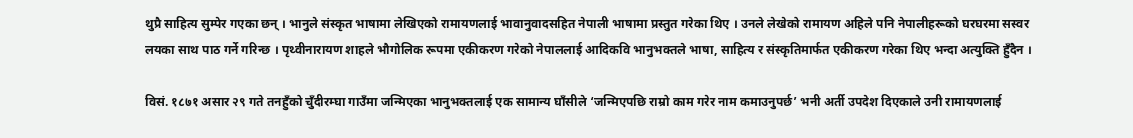थुप्रै साहित्य सुम्पेर गएका छन् । भानुले संस्कृत भाषामा लेखिएको रामायणलाई भावानुवादसहित नेपाली भाषामा प्रस्तुत गरेका थिए । उनले लेखेको रामायण अहिले पनि नेपालीहरूको घरघरमा सस्वर लयका साथ पाठ गर्ने गरिन्छ । पृथ्वीनारायण शाहले भौगोलिक रूपमा एकीकरण गरेको नेपाललाई आदिकवि भानुभक्तले भाषा, साहित्य र संस्कृतिमार्फत एकीकरण गरेका थिए भन्दा अत्युक्ति हुँदैन ।

विसं. १८७१ असार २९ गते तनहुँको चुँदीरम्घा गाउँमा जन्मिएका भानुभक्तलाई एक सामान्य घाँसीले ‘जन्मिएपछि राम्रो काम गरेर नाम कमाउनुपर्छ’ भनी अर्ती उपदेश दिएकाले उनी रामायणलाई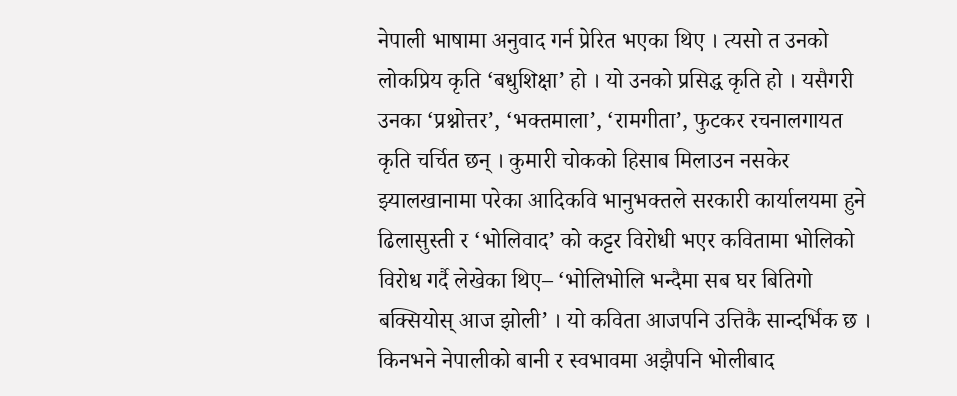नेपाली भाषामा अनुवाद गर्न प्रेरित भएका थिए । त्यसो त उनको लोकप्रिय कृति ‘बधुशिक्षा’ हो । यो उनको प्रसिद्ध कृति हो । यसैगरी उनका ‘प्रश्नोत्तर’, ‘भक्तमाला’, ‘रामगीता’, फुटकर रचनालगायत कृति चर्चित छन् । कुमारी चोकको हिसाब मिलाउन नसकेर झ्यालखानामा परेका आदिकवि भानुभक्तले सरकारी कार्यालयमा हुने ढिलासुस्ती र ‘भोलिवाद’ को कट्टर विरोधी भएर कवितामा भोलिको विरोध गर्दै लेखेका थिए– ‘भोलिभोलि भन्दैमा सब घर बितिगो बक्सियोस् आज झोली’ । यो कविता आजपनि उत्तिकै सान्दर्भिक छ । किनभने नेपालीको बानी र स्वभावमा अझैपनि भोलीबाद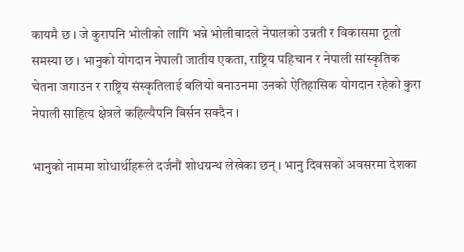कायमै छ । जे कुरापनि भोलीको लागि भन्ने भोलीबादले नेपालको उन्नती र विकासमा ठूलो समस्या छ । भानुको योगदान नेपाली जातीय एकता, राष्ट्रिय पहिचान र नेपाली सांस्कृतिक चेतना जगाउन र राष्ट्रिय संस्कृतिलाई बलियो बनाउनमा उनको ऐतिहासिक योगदान रहेको कुरा नेपाली साहित्य क्षेत्रले कहिल्यैपनि बिर्सन सक्दैन ।

भानुको नाममा शोधार्थीहरूले दर्जनौं शोधग्रन्थ लेखेका छन् । भानु दिवसको अवसरमा देशका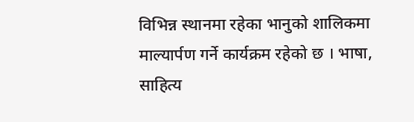विभिन्न स्थानमा रहेका भानुको शालिकमा माल्यार्पण गर्ने कार्यक्रम रहेको छ । भाषा, साहित्य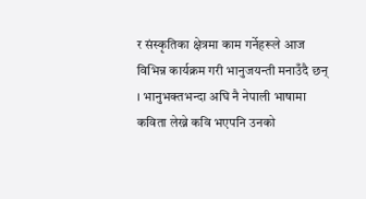र संस्कृतिका क्षेत्रमा काम गर्नेहरूले आज विभिन्न कार्यक्रम गरी भानुजयन्ती मनाउँदै छन् । भानुभक्तभन्दा अघि नै नेपाली भाषामा कविता लेख्ने कवि भएपनि उनको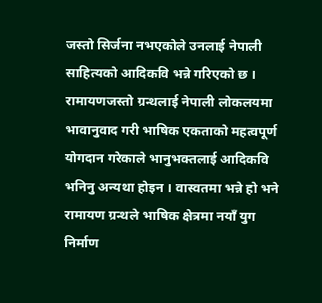जस्तो सिर्जना नभएकोले उनलाई नेपाली साहित्यको आदिकवि भन्ने गरिएको छ । रामायणजस्तो ग्रन्थलाई नेपाली लोकलयमा भावानुवाद गरी भाषिक एकताको महत्वपूर्ण योगदान गरेकाले भानुभक्तलाई आदिकवि भनिनु अन्यथा होइन । वास्वतमा भन्ने हो भने रामायण ग्रन्थले भाषिक क्षेत्रमा नयाँ युग निर्माण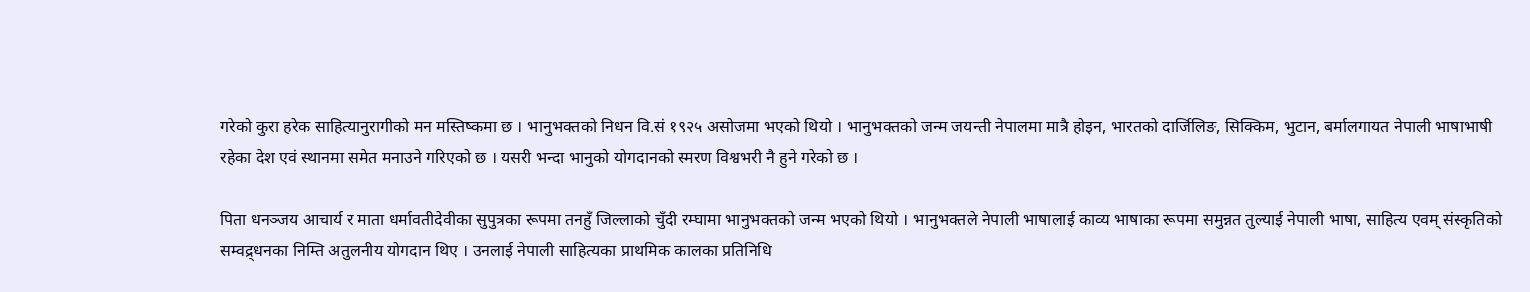गरेको कुरा हरेक साहित्यानुरागीको मन मस्तिष्कमा छ । भानुभक्तको निधन वि.सं १९२५ असोजमा भएको थियो । भानुभक्तको जन्म जयन्ती नेपालमा मात्रै होइन, भारतको दार्जिलिङ, सिक्किम, भुटान, बर्मालगायत नेपाली भाषाभाषी रहेका देश एवं स्थानमा समेत मनाउने गरिएको छ । यसरी भन्दा भानुको योगदानको स्मरण विश्वभरी नै हुने गरेको छ ।

पिता धनञ्जय आचार्य र माता धर्मावतीदेवीका सुपुत्रका रूपमा तनहुँ जिल्लाको चुँदी रम्घामा भानुभक्तको जन्म भएको थियो । भानुभक्तले नेपाली भाषालाई काव्य भाषाका रूपमा समुन्नत तुल्याई नेपाली भाषा, साहित्य एवम् संस्कृतिको सम्वद्र्धनका निम्ति अतुलनीय योगदान थिए । उनलाई नेपाली साहित्यका प्राथमिक कालका प्रतिनिधि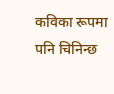कविका रूपमा पनि चिनिन्छ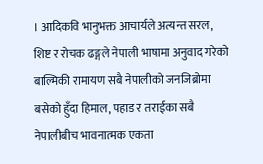। आदिकवि भानुभक्त आचार्यले अत्यन्त सरल, शिष्ट र रोचक ढङ्गले नेपाली भाषामा अनुवाद गरेको बाल्मिकी रामायण सबै नेपालीको जनजिब्रोमा बसेको हुँदा हिमाल, पहाड र तराईका सबै नेपालीबीच भावनात्मक एकता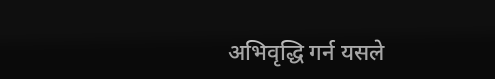अभिवृद्धि गर्न यसले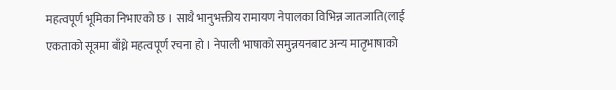महत्वपूर्ण भूमिका निभाएको छ । साथै भानुभक्तीय रामायण नेपालका विभिन्न जातजाति(लाई एकताको सूत्रमा बाँध्ने महत्वपूर्ण रचना हो । नेपाली भाषाको समुन्नयनबाट अन्य मातृभाषाको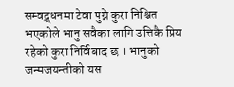सम्वद्र्धनमा टेवा पुग्ने कुरा निश्चित भएकोले भानु सवैका लागि उत्तिकै प्रिय रहेको कुरा निर्विबाद छ । भानुको जन्मजयन्तीको यस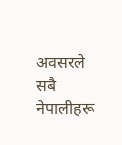अवसरले सबै नेपालीहरू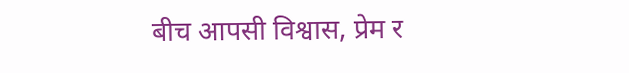बीच आपसी विश्वास, प्रेम र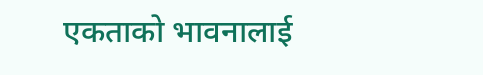एकताको भावनालाई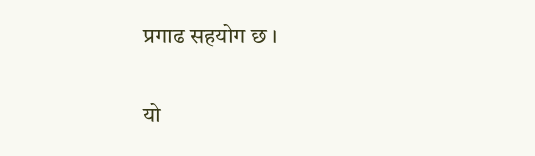प्रगाढ सहयोग छ ।

यो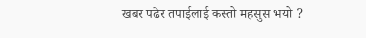खबर पढेर तपाईलाई कस्तो महसुस भयो ?